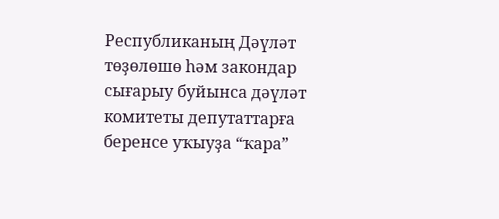Республиканың Дәүләт төҙөлөшө һәм закондар сығарыу буйынса дәүләт комитеты депутаттарға беренсе уҡыуҙа “ҡара”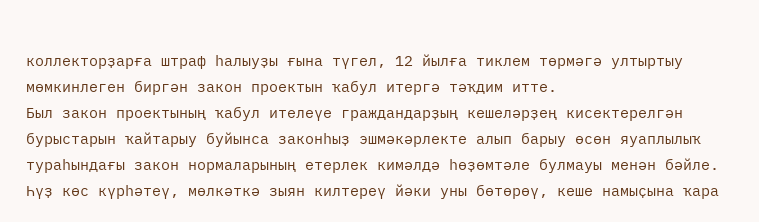коллекторҙарға штраф һалыуҙы ғына түгел, 12 йылға тиклем төрмәгә ултыртыу мөмкинлеген биргән закон проектын ҡабул итергә тәҡдим итте.
Был закон проектының ҡабул ителеүе граждандарҙың кешеләрҙең кисектерелгән бурыстарын ҡайтарыу буйынса законһыҙ эшмәкәрлекте алып барыу өсөн яуаплылыҡ тураһындағы закон нормаларының етерлек кимәлдә һөҙөмтәле булмауы менән бәйле.
Һүҙ көс күрһәтеү, мөлкәткә зыян килтереү йәки уны бөтөрөү, кеше намыҫына ҡара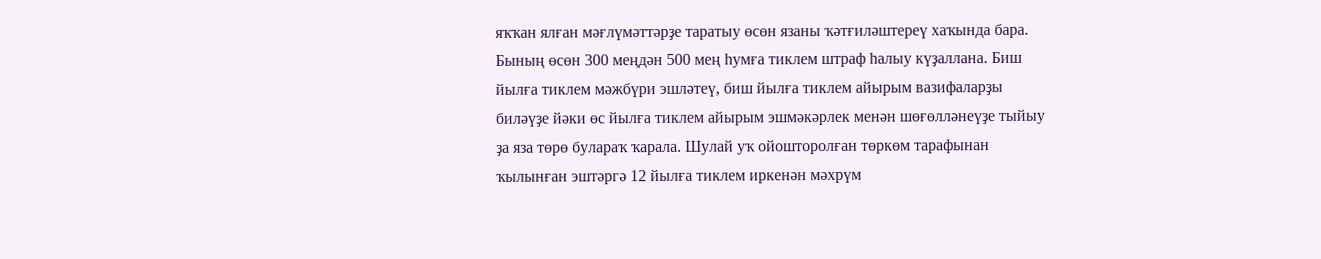яҡҡан ялған мәғлүмәттәрҙе таратыу өсөн язаны ҡәтғиләштереү хаҡында бара. Бының өсөн 300 меңдән 500 мең һумға тиклем штраф һалыу күҙаллана. Биш йылға тиклем мәжбүри эшләтеү, биш йылға тиклем айырым вазифаларҙы биләүҙе йәки өс йылға тиклем айырым эшмәкәрлек менән шөғөлләнеүҙе тыйыу ҙа яза төрө булараҡ ҡарала. Шулай уҡ ойошторолған төркөм тарафынан ҡылынған эштәргә 12 йылға тиклем иркенән мәхрүм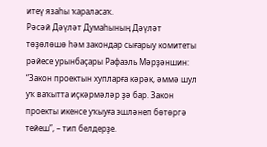итеү язаһы ҡараласаҡ.
Рәсәй Дәүләт Думаһының Дәүләт төҙөлөшө һәм закондар сығарыу комитеты рәйесе урынбаҫары Рафаэль Мәрҙәншин: “Закон проектын хупларға кәрәк, әммә шул уҡ ваҡытта иҫкәрмәләр ҙә бар. Закон проекты икенсе уҡыуға эшләнеп бөтөргә тейеш”, – тип белдерҙе.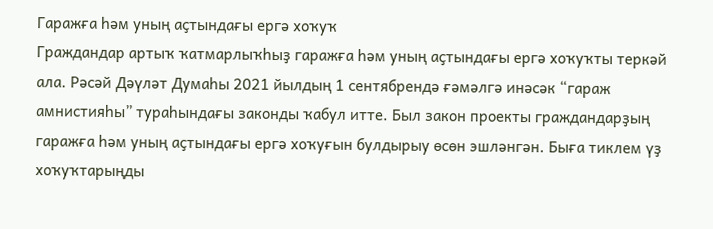Гаражға һәм уның аҫтындағы ергә хоҡуҡ
Граждандар артыҡ ҡатмарлыҡһыҙ гаражға һәм уның аҫтындағы ергә хоҡуҡты теркәй ала. Рәсәй Дәүләт Думаһы 2021 йылдың 1 сентябрендә ғәмәлгә инәсәк “гараж амнистияһы” тураһындағы законды ҡабул итте. Был закон проекты граждандарҙың гаражға һәм уның аҫтындағы ергә хоҡуғын булдырыу өсөн эшләнгән. Быға тиклем үҙ хоҡуҡтарыңды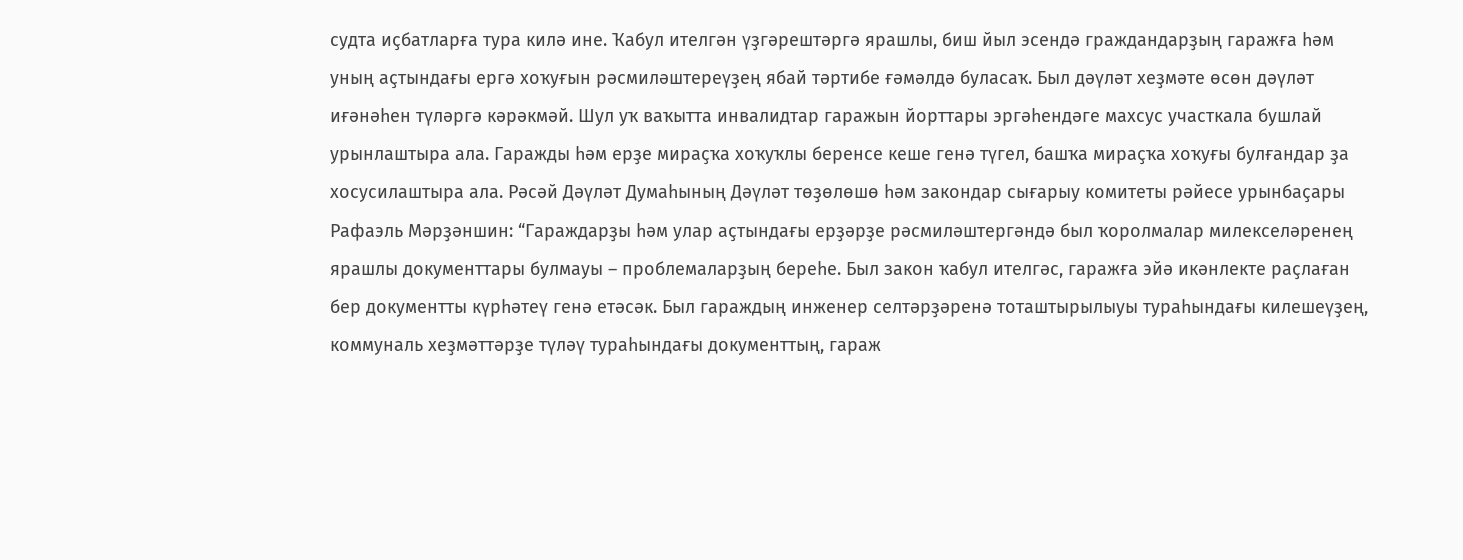судта иҫбатларға тура килә ине. Ҡабул ителгән үҙгәрештәргә ярашлы, биш йыл эсендә граждандарҙың гаражға һәм уның аҫтындағы ергә хоҡуғын рәсмиләштереүҙең ябай тәртибе ғәмәлдә буласаҡ. Был дәүләт хеҙмәте өсөн дәүләт иғәнәһен түләргә кәрәкмәй. Шул уҡ ваҡытта инвалидтар гаражын йорттары эргәһендәге махсус участкала бушлай урынлаштыра ала. Гаражды һәм ерҙе мираҫҡа хоҡуҡлы беренсе кеше генә түгел, башҡа мираҫҡа хоҡуғы булғандар ҙа хосусилаштыра ала. Рәсәй Дәүләт Думаһының Дәүләт төҙөлөшө һәм закондар сығарыу комитеты рәйесе урынбаҫары Рафаэль Мәрҙәншин: “Гараждарҙы һәм улар аҫтындағы ерҙәрҙе рәсмиләштергәндә был ҡоролмалар милекселәренең ярашлы документтары булмауы – проблемаларҙың береһе. Был закон ҡабул ителгәс, гаражға эйә икәнлекте раҫлаған бер документты күрһәтеү генә етәсәк. Был гараждың инженер селтәрҙәренә тоташтырылыуы тураһындағы килешеүҙең, коммуналь хеҙмәттәрҙе түләү тураһындағы документтың, гараж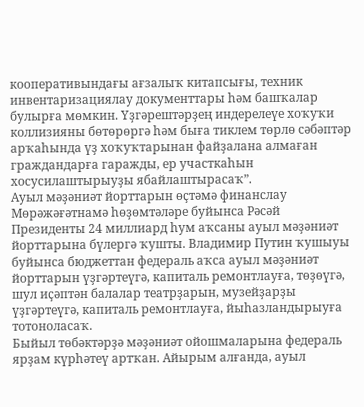кооперативындағы ағзалыҡ китапсығы, техник инвентаризациялау документтары һәм башҡалар булырға мөмкин. Үҙгәрештәрҙең индерелеүе хоҡуҡи коллизияны бөтөрөргә һәм быға тиклем төрлө сәбәптәр арҡаһында үҙ хоҡуҡтарынан файҙалана алмаған граждандарға гаражды, ер участкаһын хосусилаштырыуҙы ябайлаштырасаҡ”.
Ауыл мәҙәниәт йорттарын өҫтәмә финанслау
Мөрәжәғәтнамә һөҙөмтәләре буйынса Рәсәй Президенты 24 миллиард һум аҡсаны ауыл мәҙәниәт йорттарына бүлергә ҡушты. Владимир Путин ҡушыуы буйынса бюджеттан федераль аҡса ауыл мәҙәниәт йорттарын үҙгәртеүгә, капиталь ремонтлауға, төҙөүгә, шул иҫәптән балалар театрҙарын, музейҙарҙы үҙгәртеүгә, капиталь ремонтлауға, йыһазландырыуға тотоноласаҡ.
Быйыл төбәктәрҙә мәҙәниәт ойошмаларына федераль ярҙам күрһәтеү артҡан. Айырым алғанда, ауыл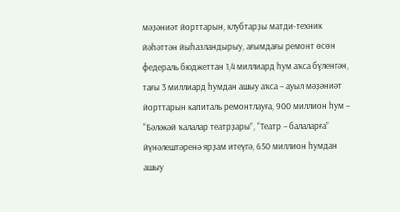мәҙәниәт йорттарын, клубтарҙы матди-техник йәһәттән йыһазландырыу, ағымдағы ремонт өсөн федераль бюджеттан 1,4 миллиард һум аҡса бүленгән, тағы 3 миллиард һумдан ашыу аҡса – ауыл мәҙәниәт йорттарын капиталь ремонтлауға, 900 миллион һум – “Бәләкәй ҡалалар театрҙары”, “Театр – балаларға” йүнәлештәренә ярҙам итеүгә, 650 миллион һумдан ашыу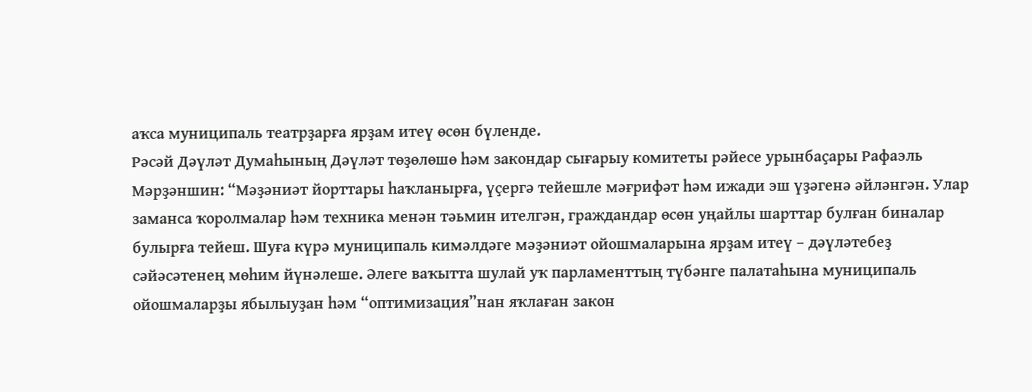аҡса муниципаль театрҙарға ярҙам итеү өсөн бүленде.
Рәсәй Дәүләт Думаһының Дәүләт төҙөлөшө һәм закондар сығарыу комитеты рәйесе урынбаҫары Рафаэль Мәрҙәншин: “Мәҙәниәт йорттары һаҡланырға, үҫергә тейешле мәғрифәт һәм ижади эш үҙәгенә әйләнгән. Улар заманса ҡоролмалар һәм техника менән тәьмин ителгән, граждандар өсөн уңайлы шарттар булған биналар булырға тейеш. Шуға күрә муниципаль кимәлдәге мәҙәниәт ойошмаларына ярҙам итеү – дәүләтебеҙ сәйәсәтенең мөһим йүнәлеше. Әлеге ваҡытта шулай уҡ парламенттың түбәнге палатаһына муниципаль ойошмаларҙы ябылыуҙан һәм “оптимизация”нан яҡлаған закон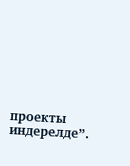проекты индерелде”.